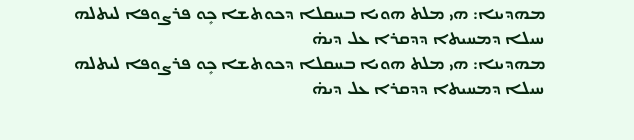ܡܗܕܝܢܐ: ܗܝ ܡܠܬ ܗܘܝܐ ܒܚܩܠܐ ܕܟܘܬܫܐ ܟܻܘ ܦܪܨܘܦܐ ܠܝܬܠܗ ܚܝܠܐ ܕܡܚܝܬܐ ܕܕܩܪܐ ܥܠ ܕܝܗ̇
ܡܗܕܝܢܐ: ܗܝ ܡܠܬ ܗܘܝܐ ܒܚܩܠܐ ܕܟܘܬܫܐ ܟܻܘ ܦܪܨܘܦܐ ܠܝܬܠܗ ܚܝܠܐ ܕܡܚܝܬܐ ܕܕܩܪܐ ܥܠ ܕܝܗ̇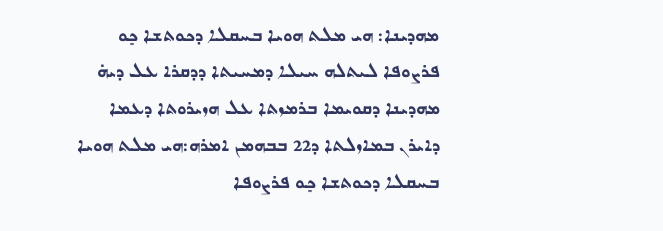ܡܗܕܝܢܐ: ܗܝ ܡܠܬ ܗܘܝܐ ܒܚܩܠܐ ܕܟܘܬܫܐ ܟܻܘ ܦܪܨܘܦܐ ܠܝܬܠܗ ܚܝܠܐ ܕܡܚܝܬܐ ܕܕܩܪܐ ܥܠ ܕܝܗ̇
ܡܗܕܝܢܐ ܕܩܘܝܡܐ ܒܪܡܙܬܐ ܥܠ ܗܙܝܪܘܬܐ ܕܥܡܐ ܕܐܝܪܢ ܒܡܐܙܠܬܐ ܕ22 ܒܒܗܡܢ ܐܡܪܗ:ܗܝ ܡܠܬ ܗܘܝܐ ܒܚܩܠܐ ܕܟܘܬܫܐ ܟܻܘ ܦܪܨܘܦܐ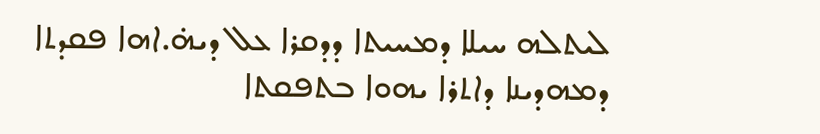ܠܝܬܠܗ ܚܝܠܐ ܕܡܚܝܬܐ ܕܕܩܪܐ ܥܠ ܕܝܗ̇.ܐܗܐ ܦܩܕܬܐ ܕܡܗܕܝܢܐ ܕܐܬܪܐ ܝܗܘܐ ܒܬܦܩܬܐ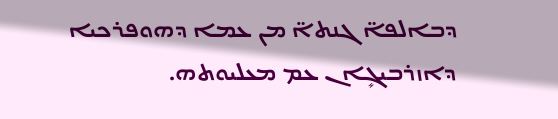ܕܒܐܠܦܐ̈ ܓܢܬܐ̈ ܡܢ ܥܡܐ ܕܗܘܦܪܟܝܐ ܕܐܙܪܒܝܓܻܐܢ ܥܡ ܡܥܠܝܘܬܗ.